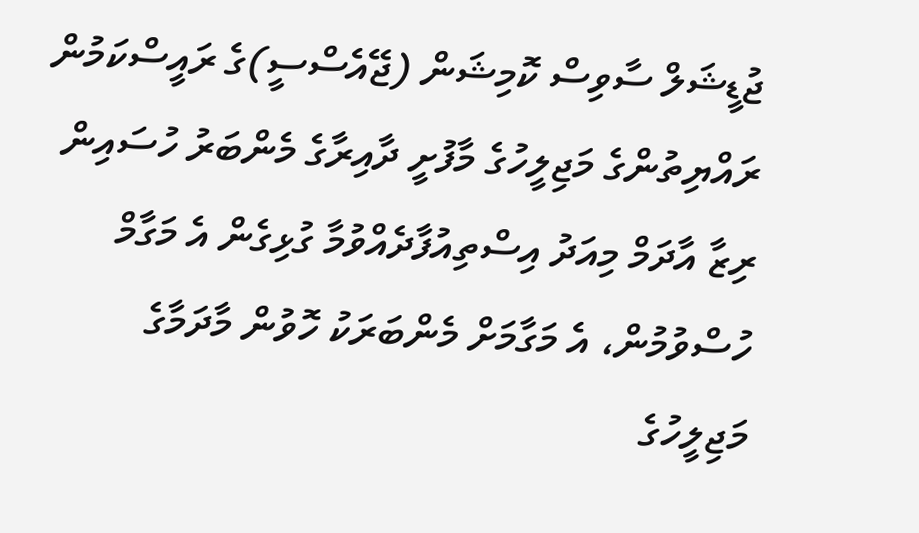ޖުޑީޝަލް ސާވިސް ކޮމިޝަން (ޖޭއެސްސީ)ގެ ރައީސްކަމުން ރައްޔިތުންގެ މަޖިލީހުގެ މާފުށީ ދާއިރާގެ މެންބަރު ހުސައިން ރިޒާ އާދަމް މިއަދު އިސްތިއުފާދެއްވުމާ ގުޅިގެން އެ މަގާމް ހުސްވުމުން، އެ މަގާމަށް މެންބަރަކު ހޮވުން މާދަމާގެ މަޖިލީހުގެ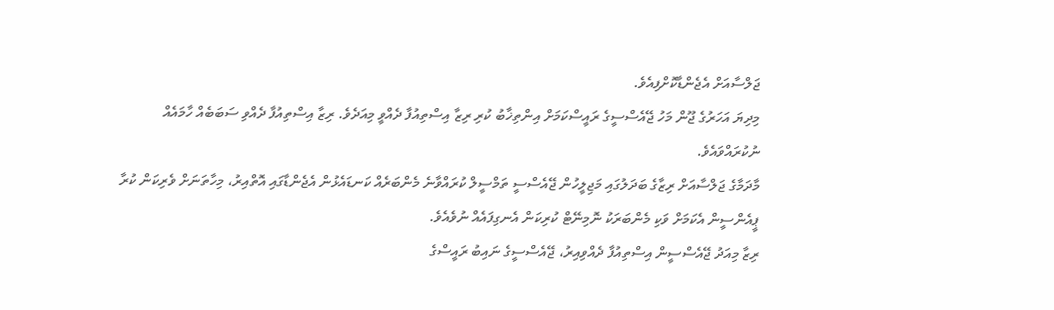ޖަލްސާއަށް އެޖެންޑާކޮށްފިއެވެ.
މިދިޔަ އަހަރުގެ ޖޫން މަހު ޖޭއެސްސީގެ ރައީސްކަމަށް އިންތިޚާބު ކުރި ރިޒާ އިސްތިއުފާ ދެއްވީ މިއަދެވެ. ރިޒާ އިސްތިއުފާ ދެއްވި ސަބަބެއް ހާމައެއް ނުކުރައްވައެވެ.
މާދަމާގެ ޖަލްސާއަށް ރިޒާގެ ބަދަލުގައި މަޖިލީހުން ޖޭއެސްސީ ތަމްސީލް ކުރައްވާނެ މެންބަރެއް ކަނޑައެޅުން އެޖެންޑާގައި އޮތްއިރު، މިހާތަނަށް ވެރިކަން ކުރާ ޕީއެންސީން އެކަމަށް ވަކި މެންބަރަކު ނޮމިނޭޓް ކުރިކަން އެނގިފައެއް ނުވެއެވެ.
ރިޒާ މިއަދު ޖޭއެސްސީން އިސްތިއުފާ ދެއްވިއިރު، ޖޭއެސްސީގެ ނައިބު ރައީސްގެ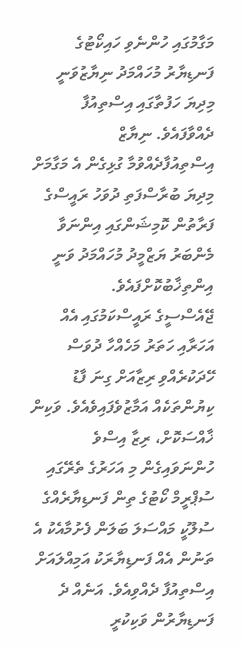މަގާމުގައި ހުންނެވި ހައިކޯޓުގެ ފަނޑިޔާރު މުހައްމަދު ނިޔާޒުވަނީ މިދިޔަ ހަފުތާގައި އިސްތިއުފާ ދެއްވާފައެވެ. ނިޔާޒް އިސްތިއުފާދެއްވުމާ ގުޅިގެން އެ މަގާމަށް މިދިޔަ ބުރާސްފަތި ދުވަހު ރައީސްގެ ފަރާތުން ކޮމިޝަންގައި އިންނަވާ މެންބަރު ޔަޒްމީދު މުހައްމަދު ވަނީ އިންތިޚާބުކޮށްފައެވެ.
ޖޭއެސްސީގެ ރައީސްކަމުގައި އެއް އަހަރާއި ހަތަރު މަހެއްހާ ދުވަސް ހޭދަކުރެއްވި ރިޒާއަށް ގިނަ ފާޑު ކިޔުންތަކެއް އަމާޒުވެފައިވެއެވެ. ވަކިން ޚާއްސަކޮށް، ރިޒާ އިސްވެ ހުންނަވައިގެން މި އަހަރުގެ ތެރޭގައި ސުޕްރީމް ކޯޓުގެ ތިން ފަނޑިޔާރެއްގެ ސުލޫކީ މައްސަލަ ބަލަން ފެށުމާއެކު އެ ތަނުން އެއް ފަނޑިޔާރަކު އަމިއްލައަށް އިސްތިއުފާ ދެއްވިއެވެ. އަނެއް ދެ ފަނޑިޔާރުން ވަކިކުރީ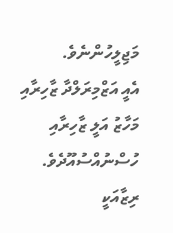މަޖިލީހުންނެވެ.
އެއީ އަޒްމިރަލްދާ ޒާހިރާއި މަހާޒު އަލީ ޒާހިރާއި ހުސްނުއްސުއޫދެވެ.
ރިޒާއަކީ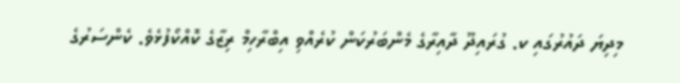މިދިޔަ ދައުރުގައި ކ. ގުރައިދޫ ދާއިރާގެ މެންބަރުކަން ކުރެއްވި އިބްރާހިމް ރިޒާގެ ކޮއްކޯފުޅެވެ. ކެންސަރުގެ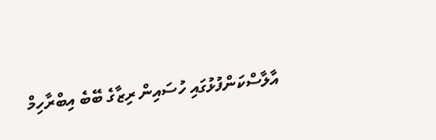އާލާސްކަންފުޅުގައި ހުސައިން ރިޒާގެ ބޭބެ އިބްރާހިމް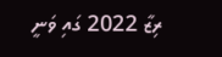ރިޒާ 2022 ގައި ވަނީ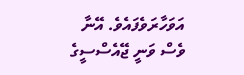އަވަހާރަވެފައެވެ. އޭނާ ވެސް ވަނީ ޖޭއެސްސީގެ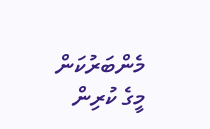މެންބަރުކަން މީގެ ކުރިން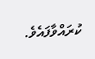ކުރައްވާފައެވެ.